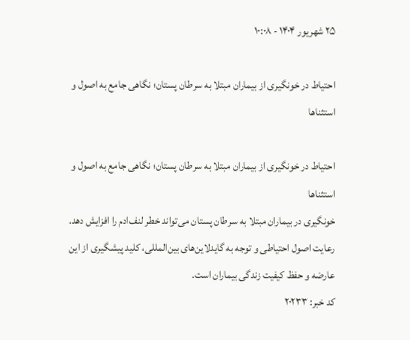۲۵ شهريور ۱۴۰۴ - ۱۰:۰۸

احتیاط در خونگیری از بیماران مبتلا به سرطان پستان؛ نگاهی جامع به اصول و استثناها

احتیاط در خونگیری از بیماران مبتلا به سرطان پستان؛ نگاهی جامع به اصول و استثناها
خونگیری در بیماران مبتلا به سرطان پستان می‌تواند خطر لنف‌ادم را افزایش دهد. رعایت اصول احتیاطی و توجه به گایدلاین‌های بین‌المللی، کلید پیشگیری از این عارضه و حفظ کیفیت زندگی بیماران است.
کد خبر: ۲۰۲۳۳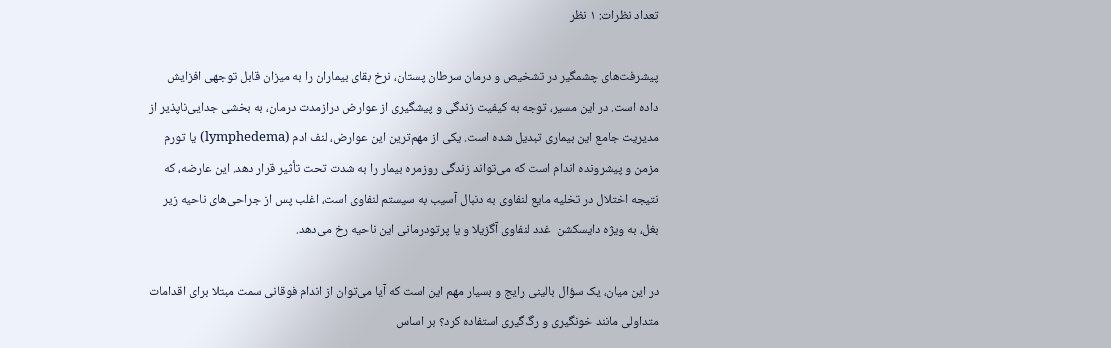تعداد نظرات: ۱ نظر

پیشرفت‌های چشمگیر در تشخیص و درمان سرطان پستان، نرخ بقای بیماران را به میزان قابل توجهی افزایش داده است. در این مسیر، توجه به کیفیت زندگی و پیشگیری از عوارض درازمدت درمان، به بخشی جدایی‌ناپذیر از مدیریت جامع این بیماری تبدیل شده است. یکی از مهم‌ترین این عوارض، لنف ادم (lymphedema) یا تورم مزمن و پیشرونده اندام است که می‌تواند زندگی روزمره بیمار را به شدت تحت تأثیر قرار دهد. این عارضه، که نتیجه اختلال در تخلیه مایع لنفاوی به دنبال آسیب به سیستم لنفاوی است، اغلب پس از جراحی‌های ناحیه زیر بغل، به ویژه دایسکشن  غدد لنفاوی آگزیلا و یا پرتودرمانی این ناحیه رخ می‌دهد.

در این میان، یک سؤال بالینی رایج و بسیار مهم این است که آیا می‌توان از اندام فوقانی سمت مبتلا برای اقدامات متداولی مانند خونگیری و رگ‌گیری استفاده کرد؟ بر اساس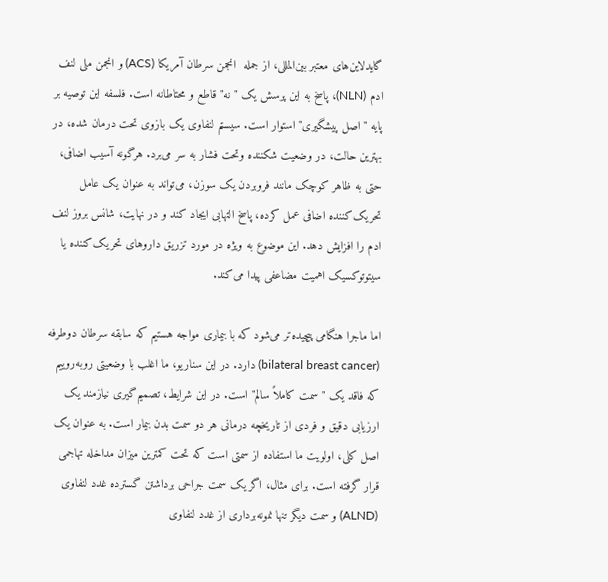گایدلاین‌های معتبر بین‌المللی، از جمله  انجمن سرطان آمریکا (ACS) و انجمن ملی لنف ادم (NLN)، پاسخ به این پرسش یک "نه" قاطع و محتاطانه است. فلسفه این توصیه بر پایه "اصل پیشگیری" استوار است. سیستم لنفاوی یک بازوی تحت درمان شده، در بهترین حالت، در وضعیت شکننده وتحت فشار به سر می‌برد. هرگونه آسیب اضافی، حتی به ظاهر کوچک مانند فروبردن یک سوزن، می‌تواند به عنوان یک عامل تحریک‌کننده اضافی عمل کرده، پاسخ التهابی ایجاد کند و در نهایت، شانس بروز لنف ادم را افزایش دهد. این موضوع به ویژه در مورد تزریق داروهای تحریک‌کننده یا سیتوتوکسیک اهمیت مضاعفی پیدا می‌کند.

اما ماجرا هنگامی پیچیده‌تر می‌شود که با بیماری مواجه هستیم که سابقه سرطان دوطرفه (bilateral breast cancer) دارد. در این سناریو، ما اغلب با وضعیتی روبه‌روییم که فاقد یک "سمت کاملاً سالم" است. در این شرایط، تصمیم‌گیری نیازمند یک ارزیابی دقیق و فردی از تاریخچه درمانی هر دو سمت بدن بیمار است. به عنوان یک اصل کلی، اولویت ما استفاده از سمتی است که تحت کمترین میزان مداخله تهاجمی قرار گرفته است. برای مثال، اگر یک سمت جراحی برداشتن گسترده غدد لنفاوی (ALND) و سمت دیگر تنها نمونه‌برداری از غدد لنفاوی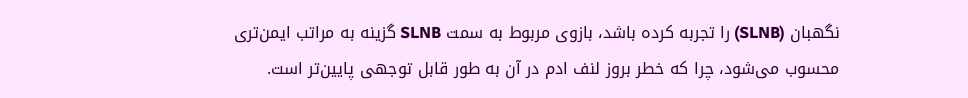نگهبان (SLNB) را تجربه کرده باشد، بازوی مربوط به سمت SLNB گزینه به مراتب ایمن‌تری محسوب می‌شود، چرا که خطر بروز لنف ادم در آن به طور قابل توجهی پایین‌تر است.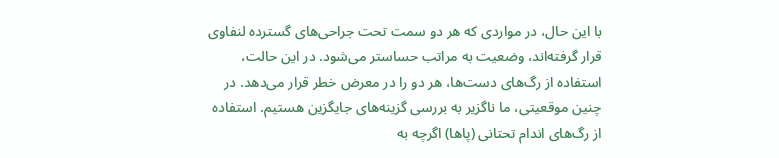با این حال، در مواردی که هر دو سمت تحت جراحی‌های گسترده لنفاوی قرار گرفته‌اند، وضعیت به مراتب حساستر می‌شود. در این حالت، استفاده از رگ‌های دست‌ها، هر دو را در معرض خطر قرار می‌دهد. در چنین موقعیتی، ما ناگزیر به بررسی گزینه‌های جایگزین هستیم. استفاده از رگ‌های اندام تحتانی (پاها) اگرچه به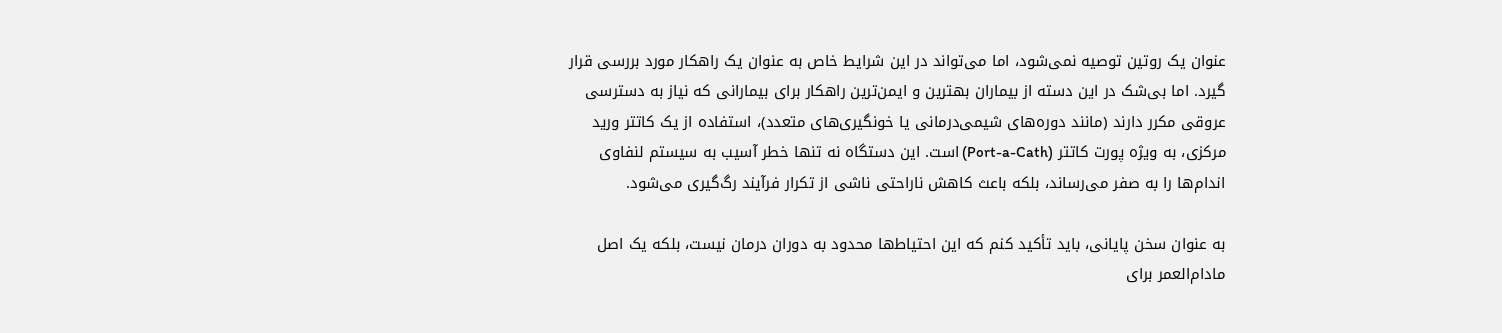عنوان یک روتین توصیه نمی‌شود، اما می‌تواند در این شرایط خاص به عنوان یک راهکار مورد بررسی قرار گیرد. اما بی‌شک در این دسته از بیماران بهترین و ایمن‌ترین راهکار برای بیمارانی که نیاز به دسترسی عروقی مکرر دارند (مانند دوره‌های شیمی‌درمانی یا خونگیری‌های متعدد)، استفاده از یک کاتتر ورید مرکزی، به ویژه پورت کاتتر (Port-a-Cath) است. این دستگاه نه تنها خطر آسیب به سیستم لنفاوی اندام‌ها را به صفر می‌رساند، بلکه باعث کاهش ناراحتی ناشی از تکرار فرآیند رگ‌گیری می‌شود.

به عنوان سخن پایانی، باید تأکید کنم که این احتیاط‌ها محدود به دوران درمان نیست، بلکه یک اصل مادام‌العمر برای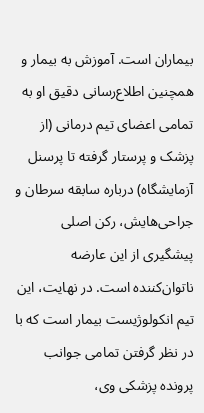بیماران است. آموزش به بیمار و همچنین اطلاع‌رسانی دقیق او به تمامی اعضای تیم درمانی (از پزشک و پرستار گرفته تا پرسنل آزمایشگاه) درباره سابقه سرطان و جراحی‌هایش، رکن اصلی پیشگیری از این عارضه ناتوان‌کننده است. در نهایت، این تیم انکولوژیست بیمار است که با در نظر گرفتن تمامی جوانب پرونده پزشکی وی،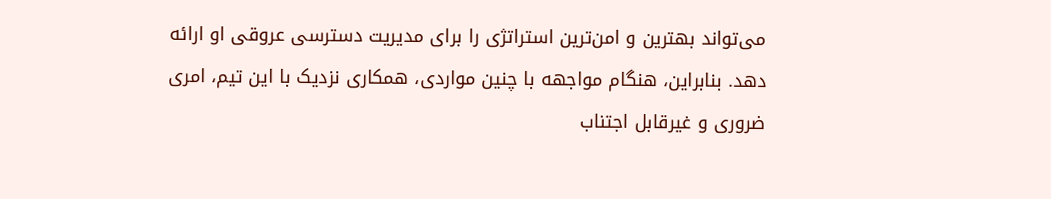می‌تواند بهترین و امن‌ترین استراتژی را برای مدیریت دسترسی عروقی او ارائه دهد. بنابراین، هنگام مواجهه با چنین مواردی، همکاری نزدیک با این تیم، امری ضروری و غیرقابل اجتناب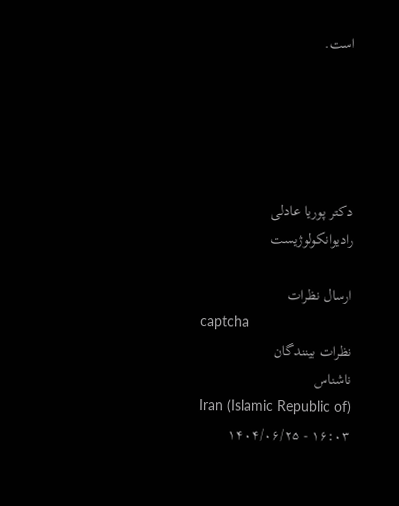است.





دکتر پوریا عادلی رادیوانکولوژیست

ارسال نظرات
captcha
نظرات بینندگان
ناشناس
Iran (Islamic Republic of)
۱۶:۰۳ - ۱۴۰۴/۰۶/۲۵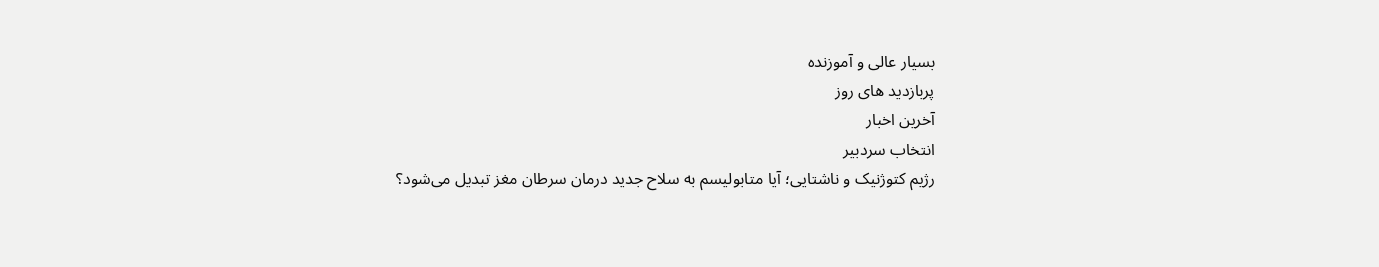بسیار عالی و آموزنده
پربازدید های روز
آخرین اخبار
انتخاب سردبیر
رژیم کتوژنیک و ناشتایی؛ آیا متابولیسم به سلاح جدید درمان سرطان مغز تبدیل می‌شود؟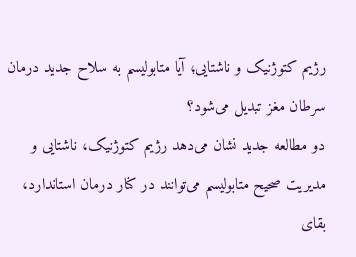رژیم کتوژنیک و ناشتایی؛ آیا متابولیسم به سلاح جدید درمان سرطان مغز تبدیل می‌شود؟
دو مطالعه جدید نشان می‌دهد رژیم کتوژنیک، ناشتایی و مدیریت صحیح متابولیسم می‌توانند در کنار درمان استاندارد، بقای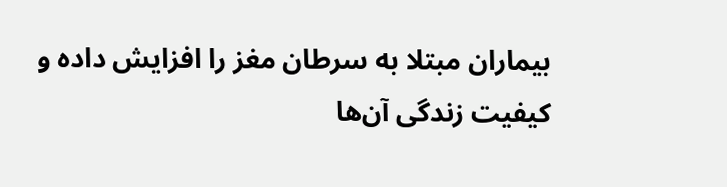بیماران مبتلا به سرطان مغز را افزایش داده و کیفیت زندگی آن‌ها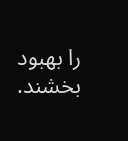را بهبود بخشند.